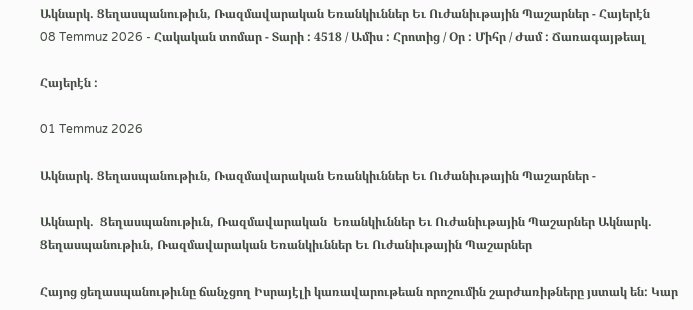Ակնարկ. Ցեղասպանութիւն, Ռազմավարական Եռանկիւններ Եւ Ուժանիւթային Պաշարներ - Հայերէն
08 Temmuz 2026 - Հակական տոմար - Տարի : 4518 / Ամիս : Հրոտից / Օր : Միհր / Ժամ : Ճառագայթեալ

Հայերէն :

01 Temmuz 2026

Ակնարկ. Ցեղասպանութիւն, Ռազմավարական Եռանկիւններ Եւ Ուժանիւթային Պաշարներ -

Ակնարկ.  Ցեղասպանութիւն, Ռազմավարական  Եռանկիւններ Եւ Ուժանիւթային Պաշարներ Ակնարկ. Ցեղասպանութիւն, Ռազմավարական Եռանկիւններ Եւ Ուժանիւթային Պաշարներ

Հայոց ցեղասպանութիւնը ճանչցող Իսրայէլի կառավարութեան որոշումին շարժառիթները յստակ են: Կար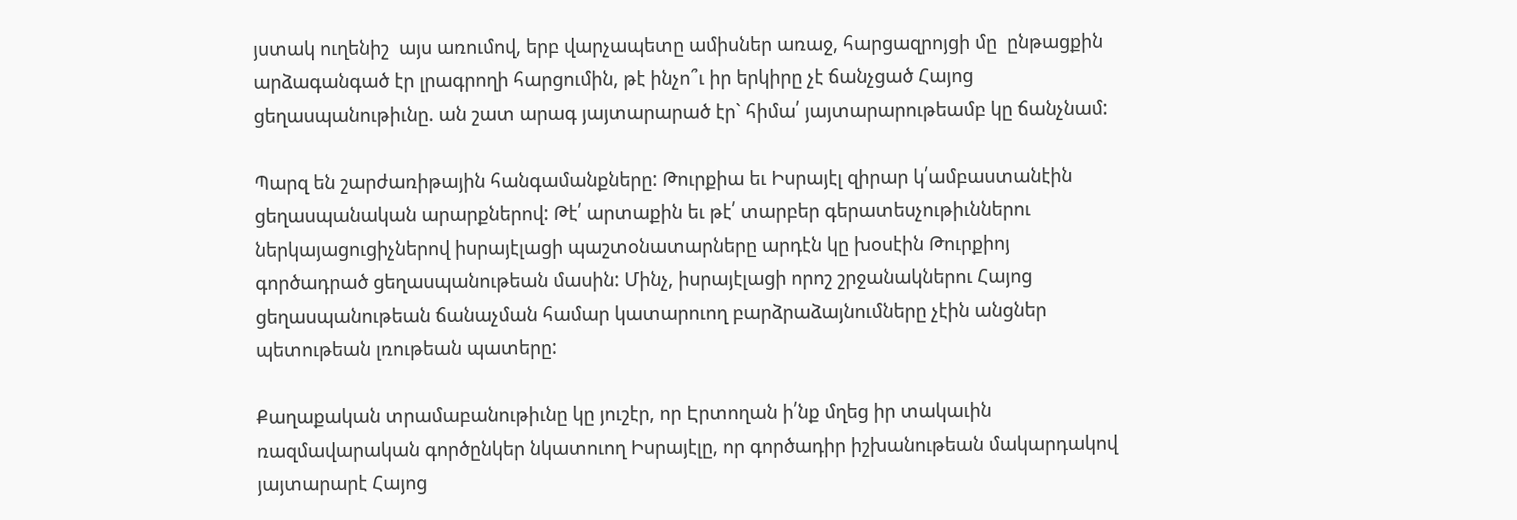յստակ ուղենիշ  այս առումով, երբ վարչապետը ամիսներ առաջ, հարցազրոյցի մը  ընթացքին արձագանգած էր լրագրողի հարցումին, թէ ինչո՞ւ իր երկիրը չէ ճանչցած Հայոց ցեղասպանութիւնը. ան շատ արագ յայտարարած էր` հիմա՛ յայտարարութեամբ կը ճանչնամ:

Պարզ են շարժառիթային հանգամանքները: Թուրքիա եւ Իսրայէլ զիրար կ՛ամբաստանէին ցեղասպանական արարքներով: Թէ՛ արտաքին եւ թէ՛ տարբեր գերատեսչութիւններու ներկայացուցիչներով իսրայէլացի պաշտօնատարները արդէն կը խօսէին Թուրքիոյ գործադրած ցեղասպանութեան մասին: Մինչ, իսրայէլացի որոշ շրջանակներու Հայոց ցեղասպանութեան ճանաչման համար կատարուող բարձրաձայնումները չէին անցներ պետութեան լռութեան պատերը:

Քաղաքական տրամաբանութիւնը կը յուշէր, որ Էրտողան ի՛նք մղեց իր տակաւին ռազմավարական գործընկեր նկատուող Իսրայէլը, որ գործադիր իշխանութեան մակարդակով յայտարարէ Հայոց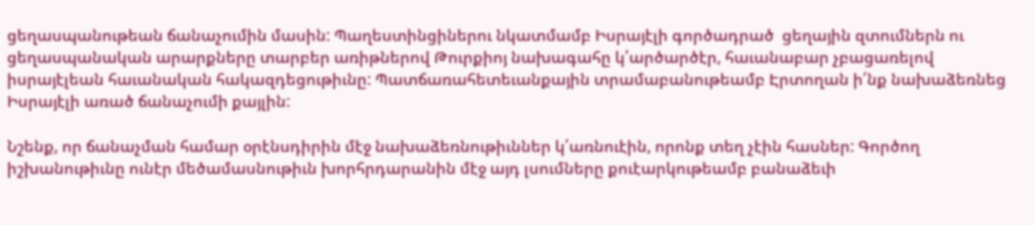ցեղասպանութեան ճանաչումին մասին: Պաղեստինցիներու նկատմամբ Իսրայէլի գործադրած  ցեղային զտումներն ու ցեղասպանական արարքները տարբեր առիթներով Թուրքիոյ նախագահը կ՛արծարծէր, հաւանաբար չբացառելով  իսրայէլեան հաւանական հակազդեցութիւնը: Պատճառահետեւանքային տրամաբանութեամբ Էրտողան ի՛նք նախաձեռնեց Իսրայէլի առած ճանաչումի քայլին:

Նշենք, որ ճանաչման համար օրէնսդիրին մէջ նախաձեռնութիւններ կ՛առնուէին, որոնք տեղ չէին հասներ: Գործող իշխանութիւնը ունէր մեծամասնութիւն խորհրդարանին մէջ այդ լսումները քուէարկութեամբ բանաձեւի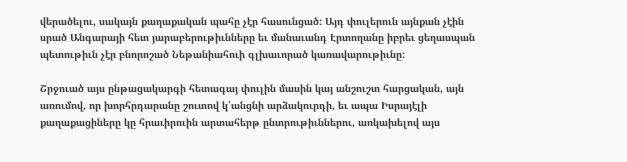վերածելու, սակայն քաղաքական պահը չէր հասունցած: Այդ փուլերուն այնքան չէին սրած Անգարայի հետ յարաբերութիւնները եւ մանաւանդ Էրտողանը իբրեւ ցեղասպան պետութիւն չէր բնորոշած Նեթանիահուի գլխաւորած կառավարութիւնը:

Շրջուած այս ընթացակարգի հետագայ փուլին մասին կայ անշուշտ հարցական, այն առումով, որ խորհրդարանը շուտով կ՛անցնի արձակուրդի, եւ ապա Իսրայէլի քաղաքացիները կը հրաւիրուին արտահերթ ընտրութիւններու, առկախելով այս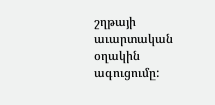շղթայի աւարտական օղակին ագուցումը: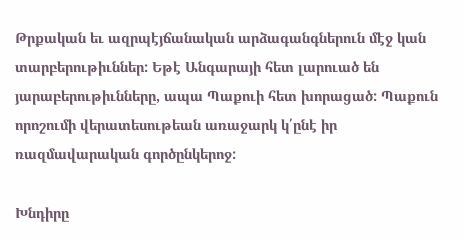Թրքական եւ ազրպէյճանական արձագանգներուն մէջ կան տարբերութիւններ: Եթէ Անգարայի հետ լարուած են յարաբերութիւնները, ապա Պաքուի հետ խորացած: Պաքուն որոշումի վերատեսութեան առաջարկ կ՛ընէ իր ռազմավարական գործընկերոջ:

Խնդիրը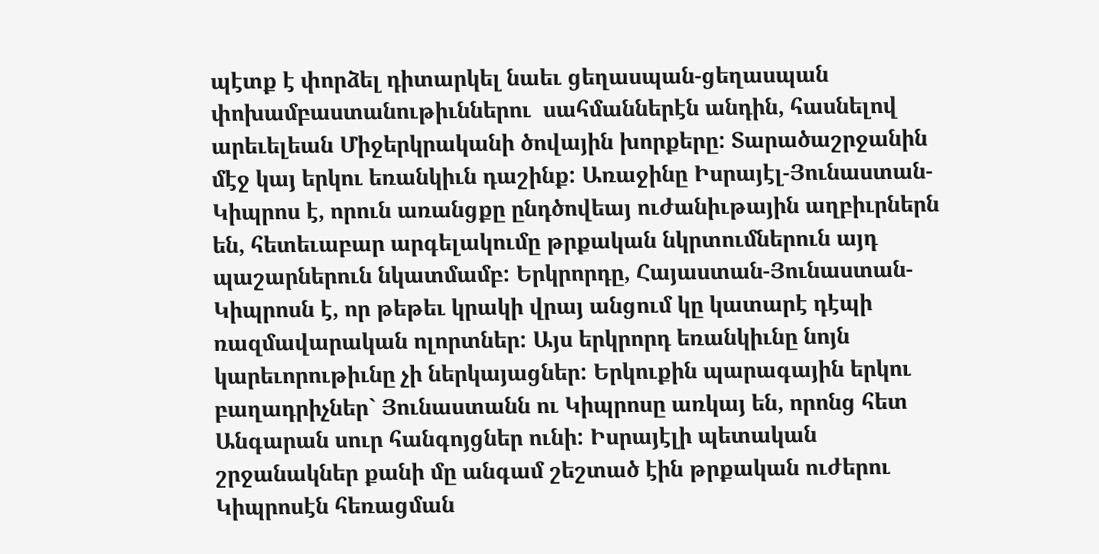պէտք է փորձել դիտարկել նաեւ ցեղասպան-ցեղասպան փոխամբաստանութիւններու  սահմաններէն անդին, հասնելով արեւելեան Միջերկրականի ծովային խորքերը: Տարածաշրջանին մէջ կայ երկու եռանկիւն դաշինք: Առաջինը Իսրայէլ-Յունաստան-Կիպրոս է, որուն առանցքը ընդծովեայ ուժանիւթային աղբիւրներն են, հետեւաբար արգելակումը թրքական նկրտումներուն այդ պաշարներուն նկատմամբ: Երկրորդը, Հայաստան-Յունաստան-Կիպրոսն է, որ թեթեւ կրակի վրայ անցում կը կատարէ դէպի ռազմավարական ոլորտներ: Այս երկրորդ եռանկիւնը նոյն կարեւորութիւնը չի ներկայացներ: Երկուքին պարագային երկու բաղադրիչներ` Յունաստանն ու Կիպրոսը առկայ են, որոնց հետ Անգարան սուր հանգոյցներ ունի: Իսրայէլի պետական շրջանակներ քանի մը անգամ շեշտած էին թրքական ուժերու Կիպրոսէն հեռացման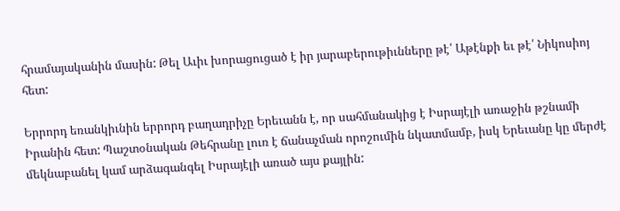հրամայականին մասին: Թել Աւիւ խորացուցած է իր յարաբերութիւնները թէ՛ Աթէնքի եւ թէ՛ Նիկոսիոյ հետ:

Երրորդ եռանկիւնին երրորդ բաղադրիչը Երեւանն է, որ սահմանակից է Իսրայէլի առաջին թշնամի Իրանին հետ: Պաշտօնական Թեհրանը լուռ է ճանաչման որոշումին նկատմամբ, իսկ Երեւանը կը մերժէ մեկնաբանել կամ արձագանգել Իսրայէլի առած այս քայլին: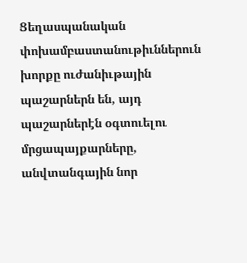Ցեղասպանական փոխամբաստանութիւններուն խորքը ուժանիւթային պաշարներն են, այդ պաշարներէն օգտուելու մրցապայքարները, անվտանգային նոր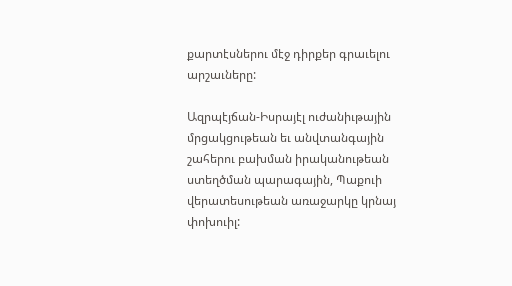քարտէսներու մէջ դիրքեր գրաւելու արշաւները:

Ազրպէյճան-Իսրայէլ ուժանիւթային մրցակցութեան եւ անվտանգային շահերու բախման իրականութեան ստեղծման պարագային, Պաքուի վերատեսութեան առաջարկը կրնայ փոխուիլ: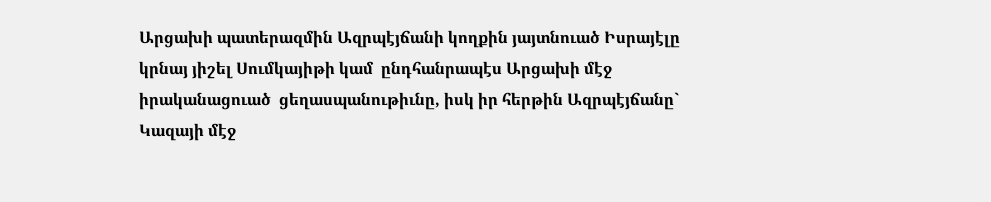Արցախի պատերազմին Ազրպէյճանի կողքին յայտնուած Իսրայէլը կրնայ յիշել Սումկայիթի կամ  ընդհանրապէս Արցախի մէջ իրականացուած  ցեղասպանութիւնը, իսկ իր հերթին Ազրպէյճանը` Կազայի մէջ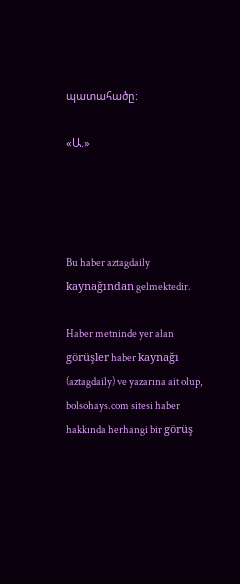պատահածը:

«Ա.»




Bu haber aztagdaily kaynağından gelmektedir.

Haber metninde yer alan görüşler haber kaynağı (aztagdaily) ve yazarına ait olup,
bolsohays.com sitesi haber hakkında herhangi bir görüş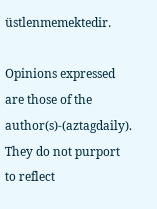üstlenmemektedir.

Opinions expressed are those of the author(s)-(aztagdaily). They do not purport to reflect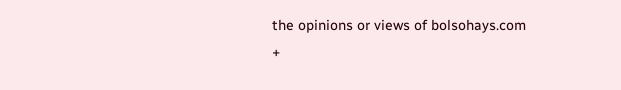the opinions or views of bolsohays.com
+